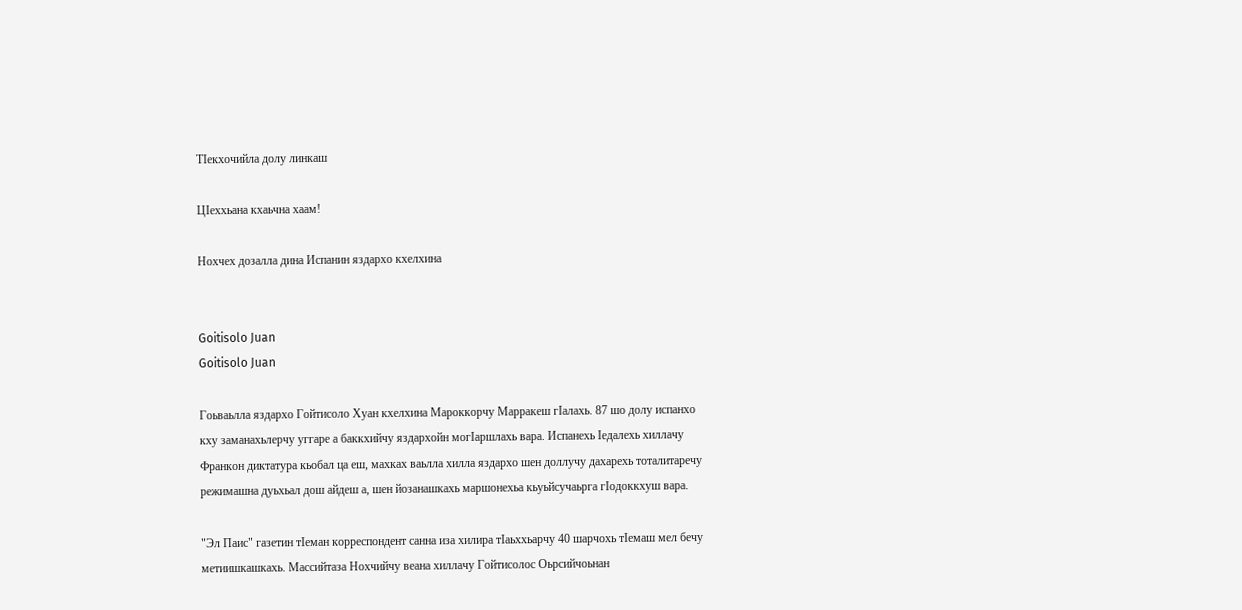ТIекхочийла долу линкаш

ЦIеххьана кхаьчна хаам!

Нохчех дозалла дина Испанин яздархо кхелхина


Goitisolo Juan
Goitisolo Juan

Гоьваьлла яздархо Гойтисоло Хуан кхелхина Мароккорчу Марракеш гIалахь. 87 шо долу испанхо кху заманахьлерчу уггаре а баккхийчу яздархойн могIаршлахь вара. Испанехь Iедалехь хиллачу Франкон диктатура кьобал ца еш, махках ваьлла хилла яздархо шен доллучу дахарехь тоталитаречу режимашна дуьхьал дош айдеш а, шен йозанашкахь маршонехьа кьуьйсучаьрга гIодоккхуш вара.

"Эл Паис" газетин тIеман корреспондент санна иза хилира тIаьххьарчу 40 шарчохь тIемаш мел бечу метиишкашкахь. Массийтаза Нохчийчу веана хиллачу Гойтисолос Оьрсийчоьнан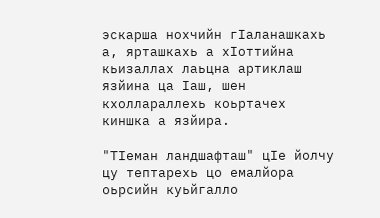эскарша нохчийн гIаланашкахь а, ярташкахь а хIоттийна кьизаллах лаьцна артиклаш язйина ца Iаш, шен кхоллараллехь коьртачех киншка а язйира.

"ТIеман ландшафташ" цIе йолчу цу тептарехь цо емалйора оьрсийн куьйгалло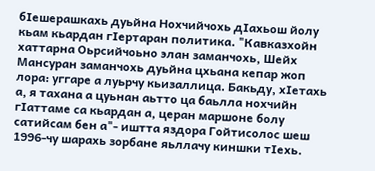бIешерашкахь дуьйна Нохчийчохь дIахьош йолу кьам кьардан гIертаран политика. "Кавказхойн хаттарна Оьрсийчоьно элан заманчохь, Шейх Мансуран заманчохь дуьйна цхьана кепар жоп лора: уггаре а луьрчу кьизаллица. Бакьду, хIетахь а, я тахана а цуьнан аьтто ца баьлла нохчийн гIаттаме са кьардан а, церан маршоне болу сатийсам бен а"- иштта яздора Гойтисолос шеш 1996-чу шарахь зорбане яьллачу киншки тIехь.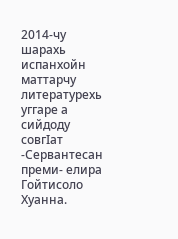2014-чу шарахь испанхойн маттарчу литературехь уггаре а сийдоду совгIат -Сервантесан преми- елира Гойтисоло Хуанна.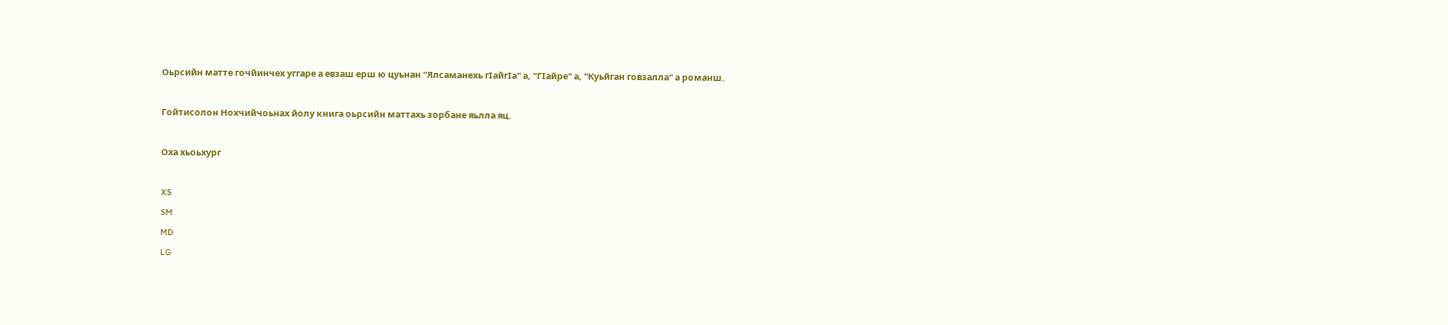Оьрсийн матте гочйинчех уггаре а евзаш ерш ю цуьнан "Ялсаманехь гIайгIа" а, "ГIайре" а, "Куьйган говзалла" а романш.

Гойтисолон Нохчийчоьнах йолу книга оьрсийн маттахь зорбане яьлла яц.

Оха хьоьхург

XS
SM
MD
LG